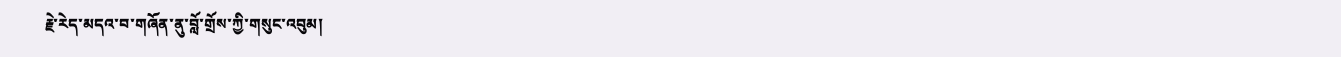རྗེ་རེད་མདའ་བ་གཞོན་ནུ་བློ་གྲོས་ཀྱི་གསུང་འབུམ།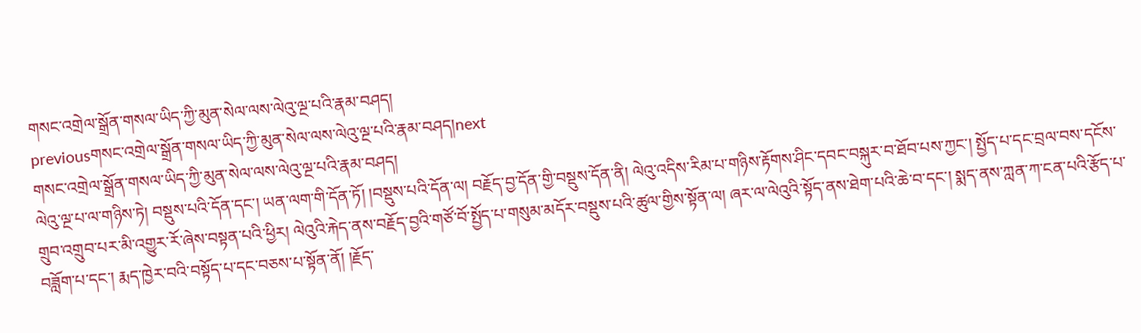གསང་འགྲེལ་སྒྲོན་གསལ་ཡིད་ཀྱི་མུན་སེལ་ལས་ལེའུ་ལྔ་པའི་རྣམ་བཤད།
previousགསང་འགྲེལ་སྒྲོན་གསལ་ཡིད་ཀྱི་མུན་སེལ་ལས་ལེའུ་ལྔ་པའི་རྣམ་བཤད།next
གསང་འགྲེལ་སྒྲོན་གསལ་ཡིད་ཀྱི་མུན་སེལ་ལས་ལེའུ་ལྔ་པའི་རྣམ་བཤད།
ལེའུ་ལྔ་པ་ལ་གཉིས་ཏེ། བསྡུས་པའི་དོན་དང་། ཡན་ལག་གི་དོན་ཏོ། །བསྡུས་པའི་དོན་ལ། བརྗོད་བྱ་དོན་གྱི་བསྡུས་དོན་ནི། ལེའུ་འདིས་རིམ་པ་གཉིས་རྟོགས་ཤིང་དབང་བསྐུར་བ་ཐོབ་པས་ཀྱང་། སྤྱོད་པ་དང་བྲལ་བས་དངོས་གྲུབ་འགྲུབ་པར་མི་འགྱུར་རོ་ཞེས་བསྟན་པའི་ཕྱིར། ལེའུའི་རྐེད་ནས་བརྗོད་བྱའི་གཙོ་བོ་སྤྱོད་པ་གསུམ་མདོར་བསྡུས་པའི་ཚུལ་གྱིས་སྟོན་ལ། ཞར་ལ་ལེའུའི་སྟོད་ནས་ཐེག་པའི་ཆེ་བ་དང་། སྨད་ནས་ཀླན་ཀ་ངན་པའི་རྩོད་པ་བཟློག་པ་དང་། རྨད་ཁྱེར་བའི་བསྟོད་པ་དང་བཅས་པ་སྟོན་ནོ། །རྗོད་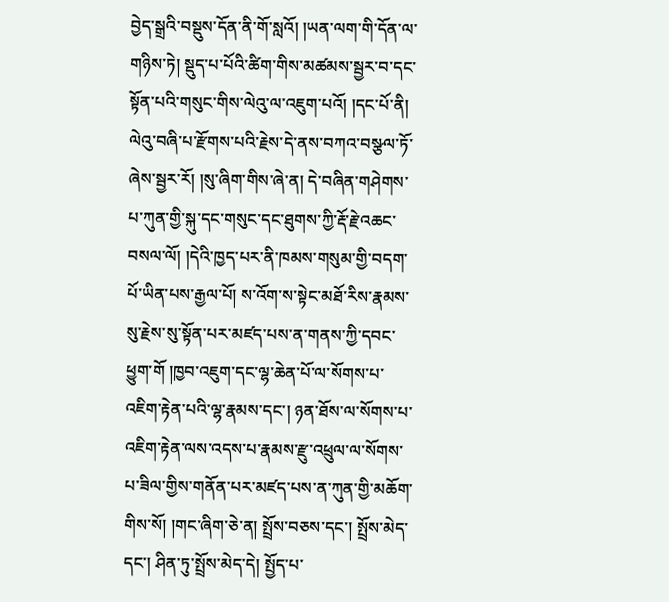བྱེད་སྒྲའི་བསྡུས་དོན་ནི་གོ་སླའོ། །ཡན་ལག་གི་དོན་ལ་གཉིས་ཏེ། སྡུད་པ་པོའི་ཚིག་གིས་མཚམས་སྦྱར་བ་དང་སྟོན་པའི་གསུང་གིས་ལེའུ་ལ་འཇུག་པའོ། །དང་པོ་ནི། ལེའུ་བཞི་པ་རྫོགས་པའི་རྗེས་དེ་ནས་བཀའ་བསྩལ་ཏོ་ཞེས་སྦྱར་རོ། །སུ་ཞིག་གིས་ཞེ་ན། དེ་བཞིན་གཤེགས་པ་ཀུན་གྱི་སྐུ་དང་གསུང་དང་ཐུགས་ཀྱི་རྡོ་རྗེ་འཆང་བསལ་ལོ། །དེའི་ཁྱད་པར་ནི་ཁམས་གསུམ་གྱི་བདག་པོ་ཡིན་པས་རྒྱལ་པོ། ས་འོག་ས་སྟེང་མཐོ་རིས་རྣམས་སུ་རྗེས་སུ་སྟོན་པར་མཛད་པས་ན་གནས་ཀྱི་དབང་ཕྱུག་གོ །ཁྱབ་འཇུག་དང་ལྷ་ཆེན་པོ་ལ་སོགས་པ་འཇིག་རྟེན་པའི་ལྷ་རྣམས་དང་། ཉན་ཐོས་ལ་སོགས་པ་འཇིག་རྟེན་ལས་འདས་པ་རྣམས་རྫུ་འཕྲུལ་ལ་སོགས་པ་ཟིལ་གྱིས་གནོན་པར་མཛད་པས་ན་ཀུན་གྱི་མཆོག་གིས་སོ། །གང་ཞིག་ཅེ་ན། སྤྲོས་བཅས་དང་། སྤྲོས་མེད་དང་། ཤིན་ཏུ་སྤྲོས་མེད་དེ། སྤྱོད་པ་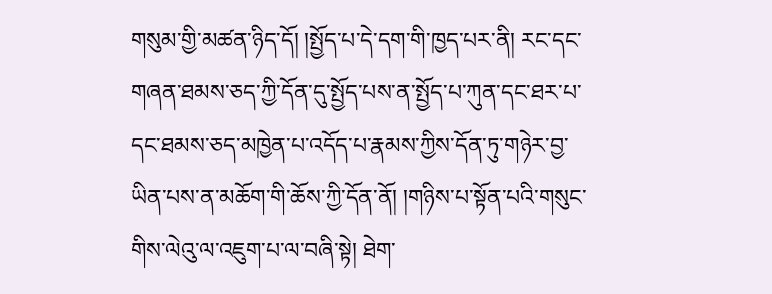གསུམ་གྱི་མཚན་ཉིད་དོ། །སྤྱོད་པ་དེ་དག་གི་ཁྱད་པར་ནི། རང་དང་གཞན་ཐམས་ཅད་ཀྱི་དོན་དུ་སྤྱོད་པས་ན་སྤྱོད་པ་ཀུན་དང་ཐར་པ་དང་ཐམས་ཅད་མཁྱེན་པ་འདོད་པ་རྣམས་ཀྱིས་དོན་ཏུ་གཉེར་བྱ་ཡིན་པས་ན་མཆོག་གི་ཆོས་ཀྱི་དོན་ནོ། །གཉིས་པ་སྟོན་པའི་གསུང་གིས་ལེའུ་ལ་འཇུག་པ་ལ་བཞི་སྟེ། ཐེག་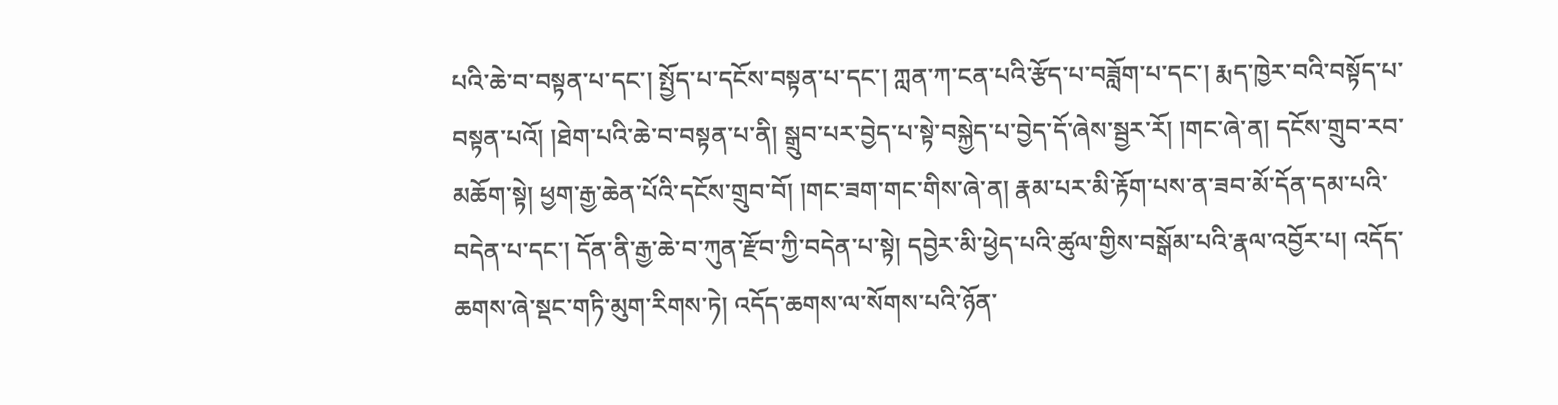པའི་ཆེ་བ་བསྟན་པ་དང་། སྤྱོད་པ་དངོས་བསྟན་པ་དང་། ཀླན་ཀ་ངན་པའི་རྩོད་པ་བཟློག་པ་དང་། རྨད་ཁྱེར་བའི་བསྟོད་པ་བསྟན་པའོ། །ཐེག་པའི་ཆེ་བ་བསྟན་པ་ནི། སྒྲུབ་པར་བྱེད་པ་སྟེ་བསྐྱེད་པ་བྱེད་དོ་ཞེས་སྦྱར་རོ། །གང་ཞེ་ན། དངོས་གྲུབ་རབ་མཆོག་སྟེ། ཕྱག་རྒྱ་ཆེན་པོའི་དངོས་གྲུབ་བོ། །གང་ཟག་གང་གིས་ཞེ་ན། རྣམ་པར་མི་རྟོག་པས་ན་ཟབ་མོ་དོན་དམ་པའི་བདེན་པ་དང་། དོན་ནི་རྒྱ་ཆེ་བ་ཀུན་རྫོབ་ཀྱི་བདེན་པ་སྟེ། དབྱེར་མི་ཕྱེད་པའི་ཚུལ་གྱིས་བསྒོམ་པའི་རྣལ་འབྱོར་པ། འདོད་ཆགས་ཞེ་སྡང་གཏི་མུག་རིགས་ཏེ། འདོད་ཆགས་ལ་སོགས་པའི་ཉོན་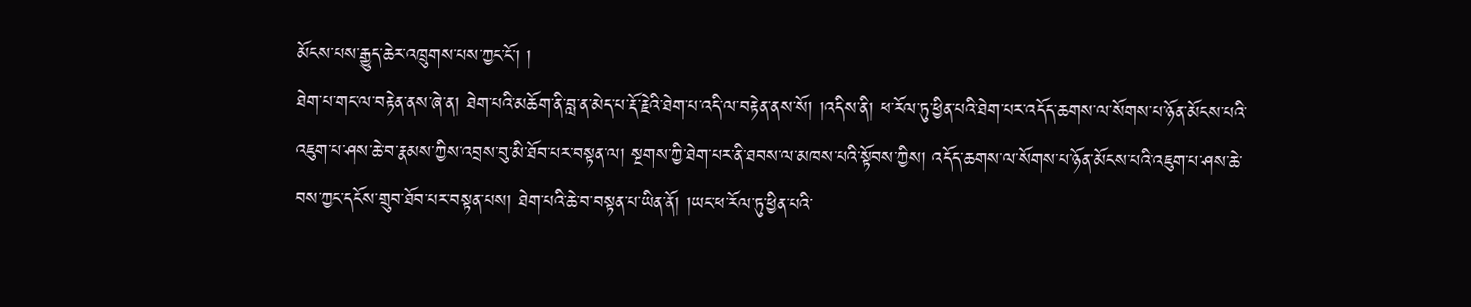མོངས་པས་རྒྱུད་ཆེར་འཁྲུགས་པས་ཀྱང་ངོ་། །
ཐེག་པ་གང་ལ་བརྟེན་ནས་ཞེ་ན། ཐེག་པའི་མཆོག་ནི་བླ་ན་མེད་པ་རྡོ་རྗེའི་ཐེག་པ་འདི་ལ་བརྟེན་ནས་སོ། །འདིས་ནི། ཕ་རོལ་ཏུ་ཕྱིན་པའི་ཐེག་པར་འདོད་ཆགས་ལ་སོགས་པ་ཉོན་མོངས་པའི་འཇུག་པ་ཤས་ཆེ་བ་རྣམས་ཀྱིས་འབྲས་བུ་མི་ཐོབ་པར་བསྟན་ལ། སྔགས་ཀྱི་ཐེག་པར་ནི་ཐབས་ལ་མཁས་པའི་སྟོབས་ཀྱིས། འདོད་ཆགས་ལ་སོགས་པ་ཉོན་མོངས་པའི་འཇུག་པ་ཤས་ཆེ་བས་ཀྱང་དངོས་གྲུབ་ཐོབ་པར་བསྟན་པས། ཐེག་པའི་ཆེ་བ་བསྟན་པ་ཡིན་ནོ། །ཡང་ཕ་རོལ་ཏུ་ཕྱིན་པའི་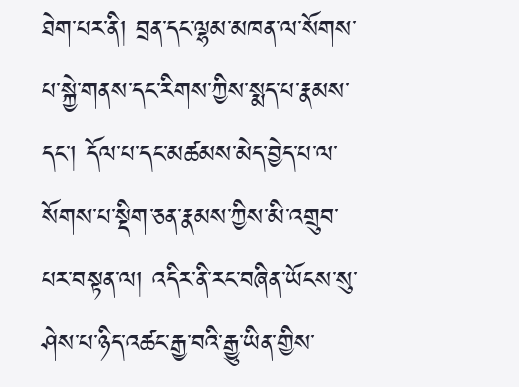ཐེག་པར་ནི། བྲན་དང་ལྷམ་མཁན་ལ་སོགས་པ་སྐྱེ་གནས་དང་རིགས་ཀྱིས་སྨད་པ་རྣམས་དང་། དོལ་པ་དང་མཚམས་མེད་བྱེད་པ་ལ་སོགས་པ་སྡིག་ཅན་རྣམས་ཀྱིས་མི་འགྲུབ་པར་བསྟན་ལ། འདིར་ནི་རང་བཞིན་ཡོངས་སུ་ཤེས་པ་ཉིད་འཚང་རྒྱ་བའི་རྒྱུ་ཡིན་གྱིས་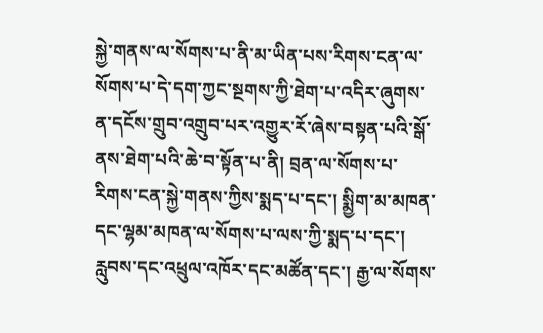སྐྱེ་གནས་ལ་སོགས་པ་ནི་མ་ཡིན་པས་རིགས་ངན་ལ་སོགས་པ་དེ་དག་ཀྱང་སྔགས་ཀྱི་ཐེག་པ་འདིར་ཞུགས་ན་དངོས་གྲུབ་འགྲུབ་པར་འགྱུར་རོ་ཞེས་བསྟན་པའི་སྒོ་ནས་ཐེག་པའི་ཆེ་བ་སྟོན་པ་ནི། བྲན་ལ་སོགས་པ་རིགས་ངན་སྐྱེ་གནས་ཀྱིས་སྨད་པ་དང་། སྨྱིག་མ་མཁན་དང་ལྷམ་མཁན་ལ་སོགས་པ་ལས་ཀྱི་སྨད་པ་དང་། རླུབས་དང་འཕྲུལ་འཁོར་དང་མཚོན་དང་། རྒྱ་ལ་སོགས་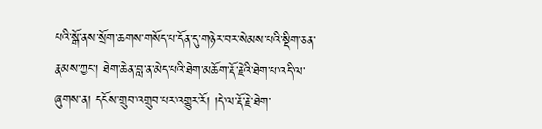པའི་སྒོ་ནས་སྲོག་ཆགས་གསོད་པ་དོན་དུ་གཉེར་བར་སེམས་པའི་སྡིག་ཅན་རྣམས་ཀྱང་། ཐེག་ཆེན་བླ་ན་མེད་པའི་ཐེག་མཆོག་རྡོ་རྗེའི་ཐེག་པ་འདི་ལ་ཞུགས་ན། དངོས་གྲུབ་འགྲུབ་པར་འགྱུར་རོ། །དེ་ལ་རྡོ་རྗེ་ཐེག་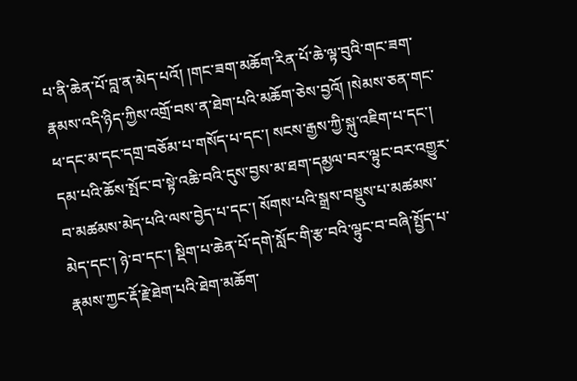པ་ནི་ཆེན་པོ་བླ་ན་མེད་པའོ། །གང་ཟག་མཆོག་རིན་པོ་ཆེ་ལྟ་བུའི་གང་ཟག་རྣམས་འདི་ཉིད་ཀྱིས་འགྲོ་བས་ན་ཐེག་པའི་མཆོག་ཅེས་བྱའོ། །སེམས་ཅན་གང་ཕ་དང་མ་དང་དགྲ་བཅོམ་པ་གསོད་པ་དང་། སངས་རྒྱས་ཀྱི་སྐུ་འཇིག་པ་དང་། དམ་པའི་ཆོས་སྤོང་བ་སྟེ་འཆི་བའི་དུས་བྱས་མ་ཐག་དམྱལ་བར་ལྟུང་བར་འགྱུར་བ་མཚམས་མེད་པའི་ལས་བྱེད་པ་དང་། སོགས་པའི་སྒྲས་བསྡུས་པ་མཚམས་མེད་དང་། ཉེ་བ་དང་། སྡིག་པ་ཆེན་པོ་དགེ་སློང་གི་རྩ་བའི་ལྟུང་བ་བཞི་སྤྱོད་པ་རྣམས་ཀྱང་རྡོ་རྗེ་ཐེག་པའི་ཐེག་མཆོག་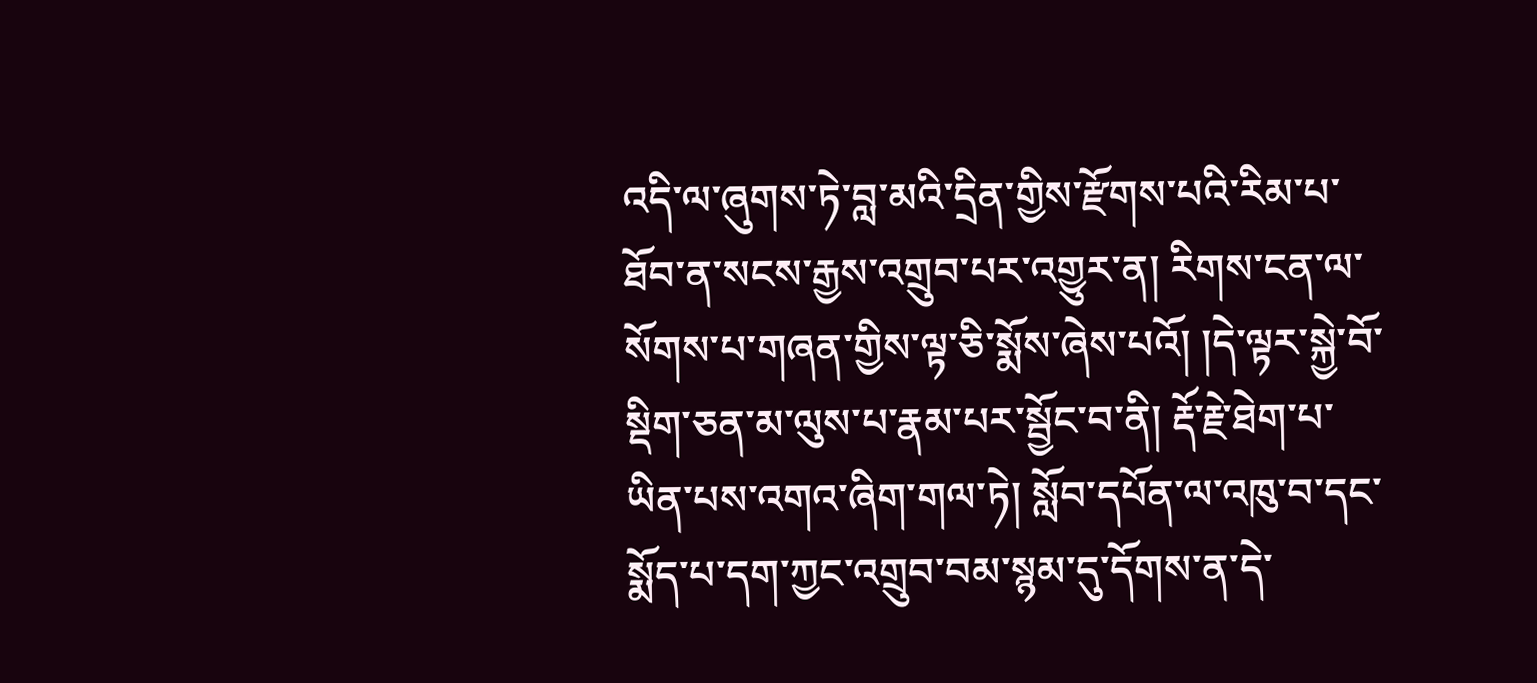འདི་ལ་ཞུགས་ཏེ་བླ་མའི་དྲིན་གྱིས་རྫོགས་པའི་རིམ་པ་ཐོབ་ན་སངས་རྒྱས་འགྲུབ་པར་འགྱུར་ན། རིགས་ངན་ལ་སོགས་པ་གཞན་གྱིས་ལྟ་ཅི་སྨོས་ཞེས་པའོ། །དེ་ལྟར་སྐྱེ་བོ་སྡིག་ཅན་མ་ལུས་པ་རྣམ་པར་སྦྱོང་བ་ནི། རྡོ་རྗེ་ཐེག་པ་ཡིན་པས་འགའ་ཞིག་གལ་ཏེ། སློབ་དཔོན་ལ་འཁུ་བ་དང་སྨོད་པ་དག་ཀྱང་འགྲུབ་བམ་སྙམ་དུ་དོགས་ན་དེ་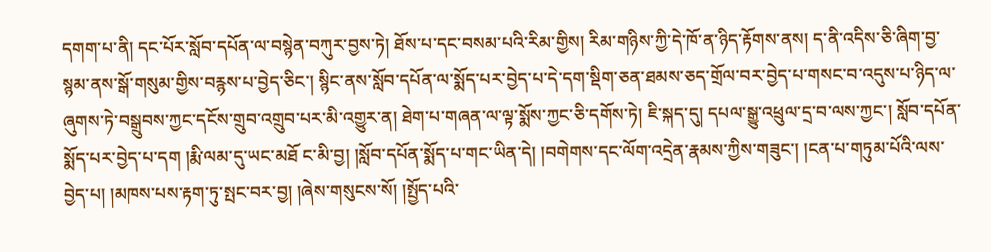དགག་པ་ནི། དང་པོར་སློབ་དཔོན་ལ་བསྙེན་བཀུར་བྱས་ཏེ། ཐོས་པ་དང་བསམ་པའི་རིམ་གྱིས། རིམ་གཉིས་ཀྱི་དེ་ཁོ་ན་ཉིད་རྟོགས་ནས། ད་ནི་འདིས་ཅི་ཞིག་བྱ་སྙམ་ནས་སྒོ་གསུམ་གྱིས་བརྙས་པ་བྱེད་ཅིང་། སྙིང་ནས་སློབ་དཔོན་ལ་སྨོད་པར་བྱེད་པ་དེ་དག་སྡིག་ཅན་ཐམས་ཅད་གྲོལ་བར་བྱེད་པ་གསང་བ་འདུས་པ་ཉིད་ལ་ཞུགས་ཏེ་བསྒྲུབས་ཀྱང་དངོས་གྲུབ་འགྲུབ་པར་མི་འགྱུར་ན། ཐེག་པ་གཞན་ལ་ལྟ་སྨོས་ཀྱང་ཅི་དགོས་ཏེ། ཇི་སྐད་དུ། དཔལ་སྒྱུ་འཕྲུལ་དྲ་བ་ལས་ཀྱང་། སློབ་དཔོན་སྨོད་པར་བྱེད་པ་དག །རྨི་ལམ་དུ་ཡང་མཐོ ང་མི་བྱ། །སློབ་དཔོན་སྨོད་པ་གང་ཡིན་དེ། །བགེགས་དང་ལོག་འདྲེན་རྣམས་ཀྱིས་གཟུང་། །ངན་པ་གཏུམ་པོའི་ལས་བྱེད་པ། །མཁས་པས་རྟག་ཏུ་སྤང་བར་བྱ། །ཞེས་གསུངས་སོ། །སྤྱོད་པའི་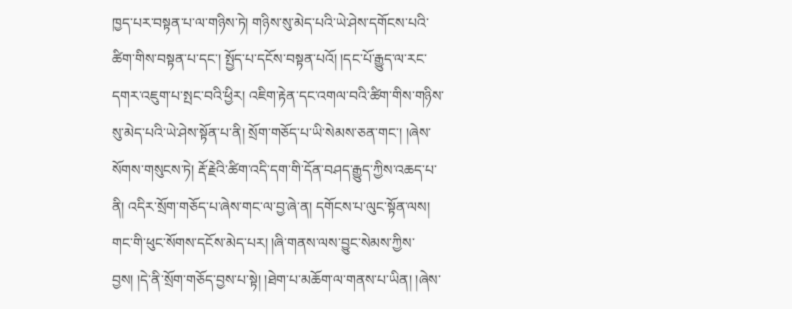ཁྱད་པར་བསྟན་པ་ལ་གཉིས་ཏེ། གཉིས་སུ་མེད་པའི་ཡེ་ཤེས་དགོངས་པའི་ཚིག་གིས་བསྟན་པ་དང་། སྤྱོད་པ་དངོས་བསྟན་པའོ། །དང་པོ་རྒྱུད་ལ་རང་དགར་འཇུག་པ་སྤང་བའི་ཕྱིར། འཇིག་རྟེན་དང་འགལ་བའི་ཚིག་གིས་གཉིས་སུ་མེད་པའི་ཡེ་ཤེས་སྟོན་པ་ནི། སྲོག་གཅོད་པ་ཡི་སེམས་ཅན་གང་། །ཞེས་སོགས་གསུངས་ཏེ། རྡོ་རྗེའི་ཚིག་འདི་དག་གི་དོན་བཤད་རྒྱུད་ཀྱིས་འཆད་པ་ནི། འདིར་སྲོག་གཅོད་པ་ཞེས་གང་ལ་བྱ་ཞེ་ན། དགོངས་པ་ལུང་སྟོན་ལས། གང་གི་ཕུང་སོགས་དངོས་མེད་པར། །ཞི་གནས་ལས་བྱུང་སེམས་ཀྱིས་བྱས། །དེ་ནི་སྲོག་གཅོད་བྱས་པ་སྟེ། །ཐེག་པ་མཆོག་ལ་གནས་པ་ཡིན། །ཞེས་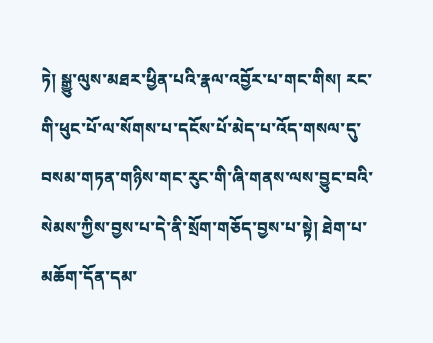ཏེ། སྒྱུ་ལུས་མཐར་ཕྱིན་པའི་རྣལ་འབྱོར་པ་གང་གིས། རང་གི་ཕུང་པོ་ལ་སོགས་པ་དངོས་པོ་མེད་པ་འོད་གསལ་དུ་བསམ་གཏན་གཉིས་གང་རུང་གི་ཞི་གནས་ལས་བྱུང་བའི་སེམས་ཀྱིས་བྱས་པ་དེ་ནི་སྲོག་གཅོད་བྱས་པ་སྟེ། ཐེག་པ་མཆོག་དོན་དམ་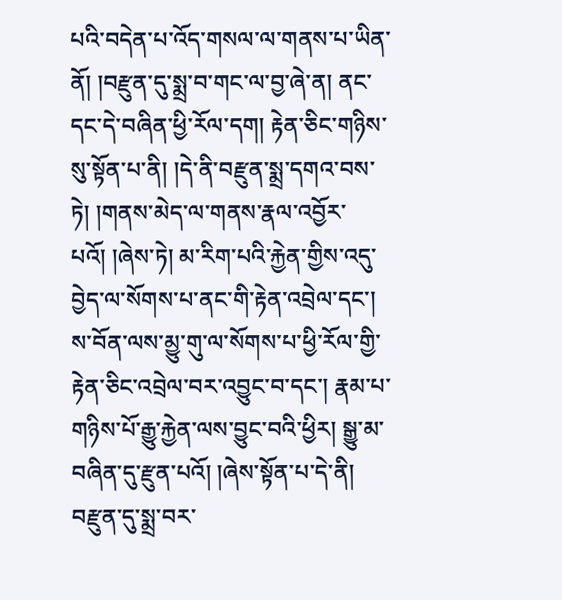པའི་བདེན་པ་འོད་གསལ་ལ་གནས་པ་ཡིན་ནོ། །བརྫུན་དུ་སྨྲ་བ་གང་ལ་བྱ་ཞེ་ན། ནང་དང་དེ་བཞིན་ཕྱི་རོལ་དག། རྟེན་ཅིང་གཉིས་སུ་སྟོན་པ་ནི། །དེ་ནི་བརྫུན་སྨྲ་དགའ་བས་ཏེ། །གནས་མེད་ལ་གནས་རྣལ་འབྱོར་པའོ། །ཞེས་ཏེ། མ་རིག་པའི་རྐྱེན་གྱིས་འདུ་བྱེད་ལ་སོགས་པ་ནང་གི་རྟེན་འབྲེལ་དང་། ས་བོན་ལས་མྱུ་གུ་ལ་སོགས་པ་ཕྱི་རོལ་གྱི་རྟེན་ཅིང་འབྲེལ་བར་འབྱུང་བ་དང་། རྣམ་པ་གཉིས་པོ་རྒྱུ་རྐྱེན་ལས་བྱུང་བའི་ཕྱིར། སྒྱུ་མ་བཞིན་དུ་རྫུན་པའོ། །ཞེས་སྟོན་པ་དེ་ནི། བརྫུན་དུ་སྨྲ་བར་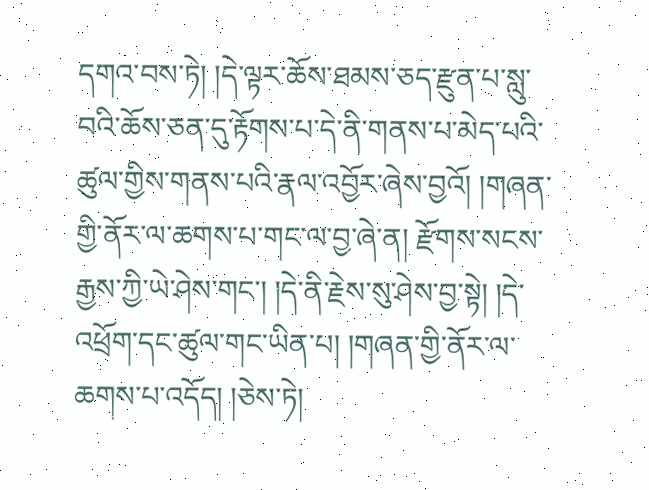དགའ་བས་ཏེ། །དེ་ལྟར་ཆོས་ཐམས་ཅད་རྫུན་པ་སླུ་བའི་ཆོས་ཅན་དུ་རྟོགས་པ་དེ་ནི་གནས་པ་མེད་པའི་ཚུལ་གྱིས་གནས་པའི་རྣལ་འབྱོར་ཞེས་བྱའོ། །གཞན་གྱི་ནོར་ལ་ཆགས་པ་གང་ལ་བྱ་ཞེ་ན། རྫོགས་སངས་རྒྱས་ཀྱི་ཡེ་ཤེས་གང་། །དེ་ནི་རྗེས་སུ་ཤེས་བྱ་སྟེ། །དེ་འཕྲོག་དང་ཚུལ་གང་ཡིན་པ། །གཞན་གྱི་ནོར་ལ་ཆགས་པ་འདོད། །ཅེས་ཏེ།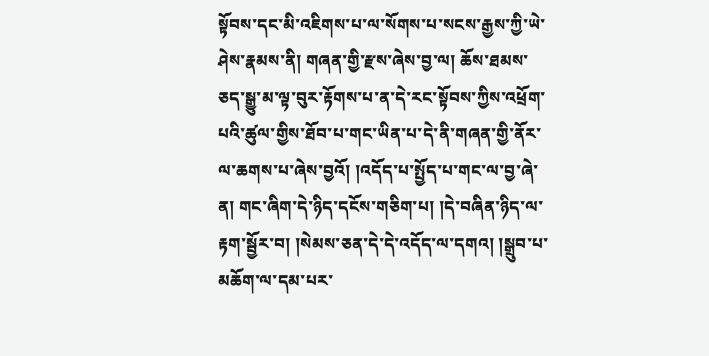སྟོབས་དང་མི་འཇིགས་པ་ལ་སོགས་པ་སངས་རྒྱས་ཀྱི་ཡེ་ཤེས་རྣམས་ནི། གཞན་གྱི་རྫས་ཞེས་བྱ་ལ། ཆོས་ཐམས་ཅད་སྒྱུ་མ་ལྟ་བུར་རྟོགས་པ་ན་དེ་རང་སྟོབས་ཀྱིས་འཕྲོག་པའི་ཚུལ་གྱིས་ཐོབ་པ་གང་ཡིན་པ་དེ་ནི་གཞན་གྱི་ནོར་ལ་ཆགས་པ་ཞེས་བྱའོ། །འདོད་པ་སྤྱོད་པ་གང་ལ་བྱ་ཞེ་ན། གང་ཞིག་དེ་ཉིད་དངོས་གཅིག་པ། །དེ་བཞིན་ཉིད་ལ་རྟག་སྦྱོར་བ། །སེམས་ཅན་དེ་དེ་འདོད་ལ་དགའ། །སྒྲུབ་པ་མཆོག་ལ་དམ་པར་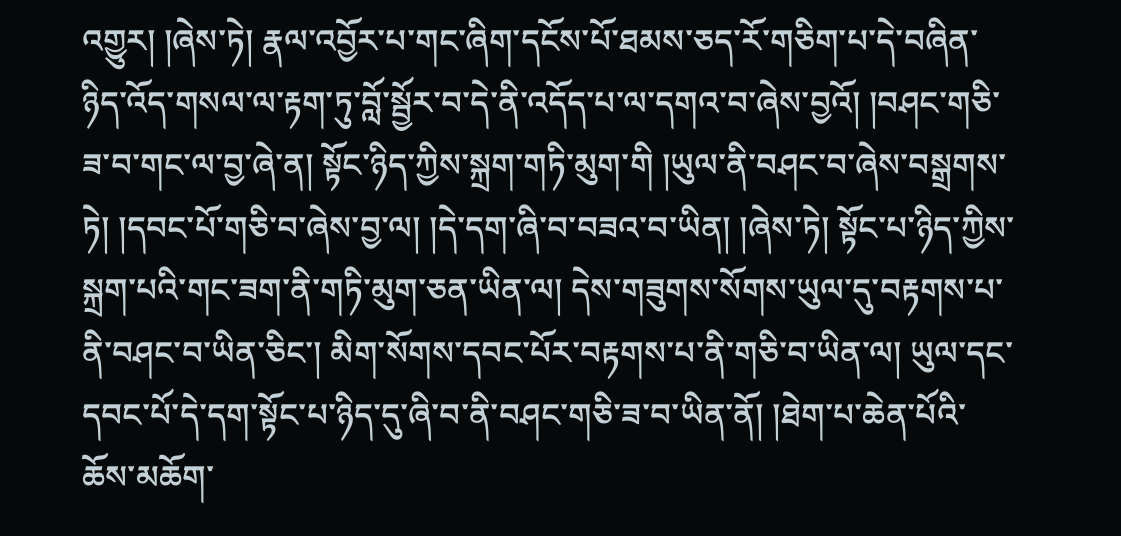འགྱུར། །ཞེས་ཏེ། རྣལ་འབྱོར་པ་གང་ཞིག་དངོས་པོ་ཐམས་ཅད་རོ་གཅིག་པ་དེ་བཞིན་ཉིད་འོད་གསལ་ལ་རྟག་ཏུ་བློ་སྦྱོར་བ་དེ་ནི་འདོད་པ་ལ་དགའ་བ་ཞེས་བྱའོ། །བཤང་གཅི་ཟ་བ་གང་ལ་བྱ་ཞེ་ན། སྟོང་ཉིད་ཀྱིས་སྐྲག་གཏི་མུག་གི །ཡུལ་ནི་བཤང་བ་ཞེས་བསྒྲགས་ཏེ། །དབང་པོ་གཅི་བ་ཞེས་བྱ་ལ། །དེ་དག་ཞི་བ་བཟའ་བ་ཡིན། །ཞེས་ཏེ། སྟོང་པ་ཉིད་ཀྱིས་སྐྲག་པའི་གང་ཟག་ནི་གཏི་མུག་ཅན་ཡིན་ལ། དེས་གཟུགས་སོགས་ཡུལ་དུ་བརྟགས་པ་ནི་བཤང་བ་ཡིན་ཅིང་། མིག་སོགས་དབང་པོར་བརྟགས་པ་ནི་གཅི་བ་ཡིན་ལ། ཡུལ་དང་དབང་པོ་དེ་དག་སྟོང་པ་ཉིད་དུ་ཞི་བ་ནི་བཤང་གཅི་ཟ་བ་ཡིན་ནོ། །ཐེག་པ་ཆེན་པོའི་ཆོས་མཆོག་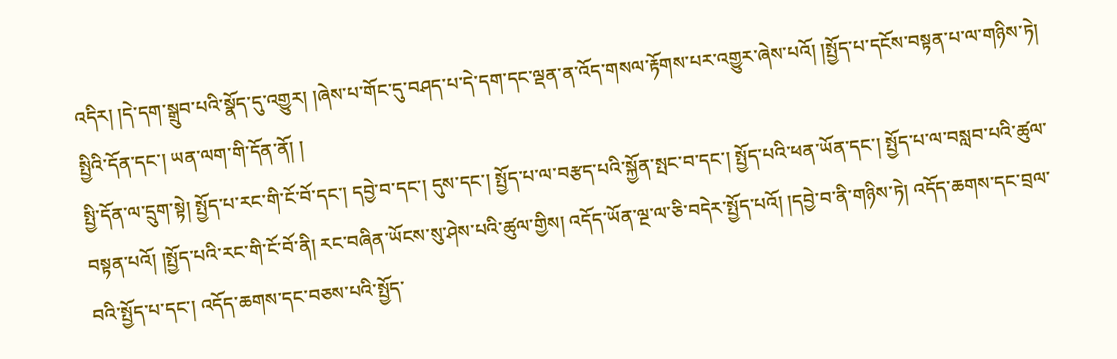འདིར། །དེ་དག་སྒྲུབ་པའི་སྣོད་དུ་འགྱུར། །ཞེས་པ་གོང་དུ་བཤད་པ་དེ་དག་དང་ལྡན་ན་འོད་གསལ་རྟོགས་པར་འགྱུར་ཞེས་པའོ། །སྤྱོད་པ་དངོས་བསྟན་པ་ལ་གཉིས་ཏེ། སྤྱིའི་དོན་དང་། ཡན་ལག་གི་དོན་ནོ། །
སྤྱི་དོན་ལ་དྲུག་སྟེ། སྤྱོད་པ་རང་གི་ངོ་བོ་དང་། དབྱེ་བ་དང་། དུས་དང་། སྤྱོད་པ་ལ་བརྩད་པའི་སྐྱོན་སྤང་བ་དང་། སྤྱོད་པའི་ཕན་ཡོན་དང་། སྤྱོད་པ་ལ་བསླབ་པའི་ཚུལ་བསྟན་པའོ། །སྤྱོད་པའི་རང་གི་ངོ་བོ་ནི། རང་བཞིན་ཡོངས་སུ་ཤེས་པའི་ཚུལ་གྱིས། འདོད་ཡོན་ལྔ་ལ་ཅི་བདེར་སྤྱོད་པའོ། །དབྱེ་བ་ནི་གཉིས་ཏེ། འདོད་ཆགས་དང་བྲལ་བའི་སྤྱོད་པ་དང་། འདོད་ཆགས་དང་བཅས་པའི་སྤྱོད་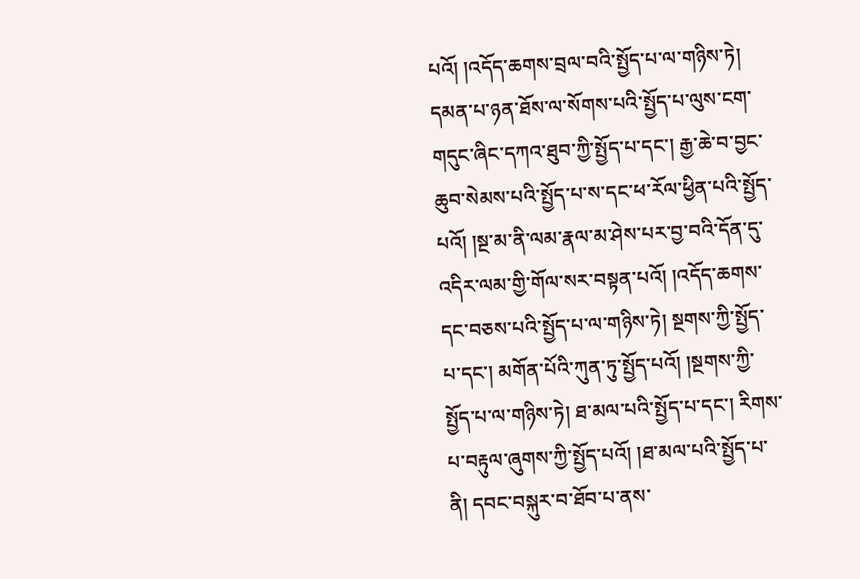པའོ། །འདོད་ཆགས་བྲལ་བའི་སྤྱོད་པ་ལ་གཉིས་ཏེ། དམན་པ་ཉན་ཐོས་ལ་སོགས་པའི་སྤྱོད་པ་ལུས་ངག་གདུང་ཞིང་དཀའ་ཐུབ་ཀྱི་སྤྱོད་པ་དང་། རྒྱ་ཆེ་བ་བྱང་ཆུབ་སེམས་པའི་སྤྱོད་པ་ས་དང་ཕ་རོལ་ཕྱིན་པའི་སྤྱོད་པའོ། །སྔ་མ་ནི་ལམ་རྣལ་མ་ཤེས་པར་བྱ་བའི་དོན་དུ་འདིར་ལམ་གྱི་གོལ་སར་བསྟན་པའོ། །འདོད་ཆགས་དང་བཅས་པའི་སྤྱོད་པ་ལ་གཉིས་ཏེ། སྔགས་ཀྱི་སྤྱོད་པ་དང་། མགོན་པོའི་ཀུན་ཏུ་སྤྱོད་པའོ། །སྔགས་ཀྱི་སྤྱོད་པ་ལ་གཉིས་ཏེ། ཐ་མལ་པའི་སྤྱོད་པ་དང་། རིགས་པ་བརྟུལ་ཞུགས་ཀྱི་སྤྱོད་པའོ། །ཐ་མལ་པའི་སྤྱོད་པ་ནི། དབང་བསྐུར་བ་ཐོབ་པ་ནས་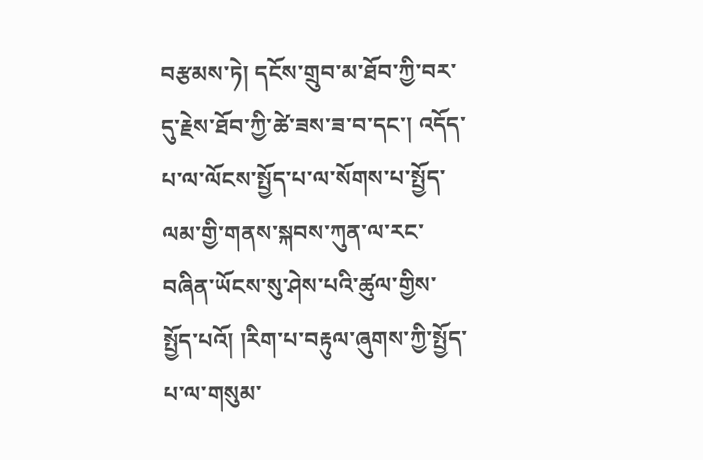བརྩམས་ཏེ། དངོས་གྲུབ་མ་ཐོབ་ཀྱི་བར་དུ་རྗེས་ཐོབ་ཀྱི་ཚེ་ཟས་ཟ་བ་དང་། འདོད་པ་ལ་ལོངས་སྤྱོད་པ་ལ་སོགས་པ་སྤྱོད་ལམ་གྱི་གནས་སྐབས་ཀུན་ལ་རང་བཞིན་ཡོངས་སུ་ཤེས་པའི་ཚུལ་གྱིས་སྤྱོད་པའོ། །རིག་པ་བརྟུལ་ཞུགས་ཀྱི་སྤྱོད་པ་ལ་གསུམ་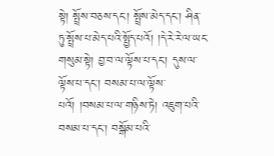སྟེ། སྤྲོས་བཅས་དང་། སྤྲོས་མེད་དང་། ཤིན་ཏུ་སྤྲོས་པ་མེད་པའི་སྤྱོད་པའོ། །དེ་རེ་རེ་ལ་ཡང་གསུམ་སྟེ། བྱ་བ་ལ་ལྟོས་པ་དང་། དུས་ལ་ལྟོས་པ་དང་། བསམ་པ་ལ་ལྟོས་པའོ། །བསམ་པ་ལ་གཉིས་ཏེ། འཇུག་པའི་བསམ་པ་དང་། བསྒོམ་པའི་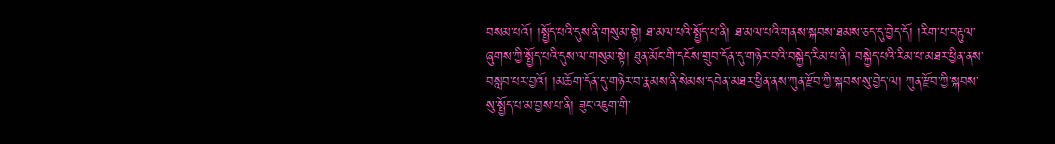བསམ་པའོ། །སྤྱོད་པའི་དུས་ནི་གསུམ་སྟེ། ཐ་མལ་པའི་སྤྱོད་པ་ནི། ཐ་མལ་པའི་གནས་སྐབས་ཐམས་ཅད་དུ་བྱེད་དོ། །རིག་པ་བརྟུལ་ཞུགས་ཀྱི་སྤྱོད་པའི་དུས་ལ་གསུམ་སྟེ། ཐུན་མོང་གི་དངོས་གྲུབ་དོན་དུ་གཉེར་བའི་བསྐྱེད་རིམ་པ་ནི། བསྐྱེད་པའི་རིམ་པ་མཐར་ཕྱིན་ནས་བསླབ་པར་བྱའོ། །མཆོག་དོན་དུ་གཉེར་བ་རྣམས་ནི་སེམས་དབེན་མཐར་ཕྱིན་ནས་ཀུན་རྫོབ་ཀྱི་སྐབས་སུ་བྱེད་ལ། ཀུན་རྫོབ་ཀྱི་སྐབས་སུ་སྤྱོད་པ་མ་བྱས་པ་ནི། ཟུང་འཇུག་གི་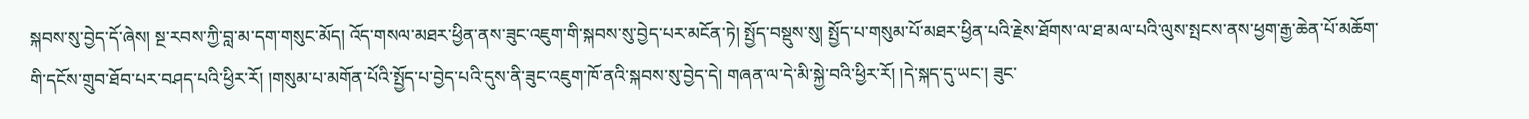སྐབས་སུ་བྱེད་དོ་ཞེས། སྔ་རབས་ཀྱི་བླ་མ་དག་གསུང་མོད། འོད་གསལ་མཐར་ཕྱིན་ནས་ཟུང་འཇུག་གི་སྐབས་སུ་བྱེད་པར་མངོན་ཏེ། སྤྱོད་བསྡུས་སུ། སྤྱོད་པ་གསུམ་པོ་མཐར་ཕྱིན་པའི་རྗེས་ཐོགས་ལ་ཐ་མལ་པའི་ལུས་སྤངས་ནས་ཕྱག་རྒྱ་ཆེན་པོ་མཆོག་གི་དངོས་གྲུབ་ཐོབ་པར་བཤད་པའི་ཕྱིར་རོ། །གསུམ་པ་མགོན་པོའི་སྤྱོད་པ་བྱེད་པའི་དུས་ནི་ཟུང་འཇུག་ཁོ་ནའི་སྐབས་སུ་བྱེད་དེ། གཞན་ལ་དེ་མི་སྐྱེ་བའི་ཕྱིར་རོ། །དེ་སྐད་དུ་ཡང་། ཟུང་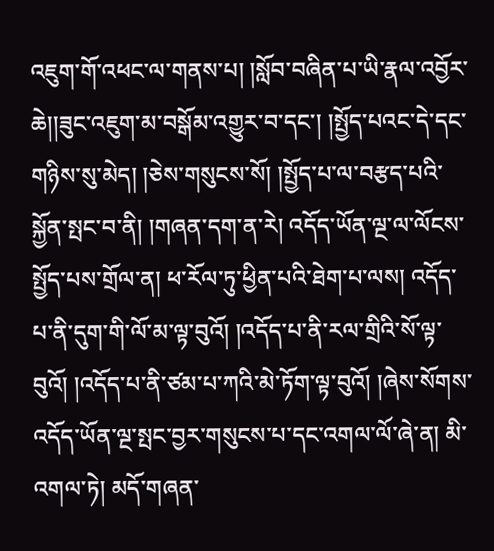འཇུག་གོ་འཕང་ལ་གནས་པ། །སློབ་བཞིན་པ་ཡི་རྣལ་འབྱོར་ཆེ།།ཟུང་འཇུག་མ་བསྒོམ་འགྱུར་བ་དང་། །སྤྱོད་པའང་དེ་དང་གཉིས་སུ་མེད། །ཅེས་གསུངས་སོ། །སྤྱོད་པ་ལ་བརྩད་པའི་སྐྱོན་སྤང་བ་ནི། །གཞན་དག་ན་རེ། འདོད་ཡོན་ལྔ་ལ་ལོངས་སྤྱོད་པས་གྲོལ་ན། ཕ་རོལ་ཏུ་ཕྱིན་པའི་ཐེག་པ་ལས། འདོད་པ་ནི་དུག་གི་ལོ་མ་ལྟ་བུའོ། །འདོད་པ་ནི་རལ་གྲིའི་སོ་ལྟ་བུའོ། །འདོད་པ་ནི་ཙམ་པ་ཀའི་མེ་ཏོག་ལྟ་བུའོ། །ཞེས་སོགས་འདོད་ཡོན་ལྔ་སྤང་བྱར་གསུངས་པ་དང་འགལ་ལོ་ཞེ་ན། མི་འགལ་ཏེ། མདོ་གཞན་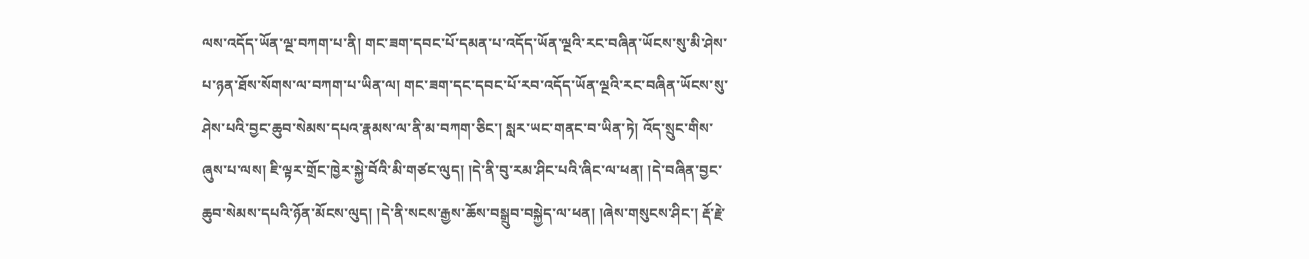ལས་འདོད་ཡོན་ལྔ་བཀག་པ་ནི། གང་ཟག་དབང་པོ་དམན་པ་འདོད་ཡོན་ལྔའི་རང་བཞིན་ཡོངས་སུ་མི་ཤེས་པ་ཉན་ཐོས་སོགས་ལ་བཀག་པ་ཡིན་ལ། གང་ཟག་དང་དབང་པོ་རབ་འདོད་ཡོན་ལྔའི་རང་བཞིན་ཡོངས་སུ་ཤེས་པའི་བྱང་ཆུབ་སེམས་དཔའ་རྣམས་ལ་ནི་མ་བཀག་ཅིང་། སླར་ཡང་གནང་བ་ཡིན་ཏེ། འོད་སྲུང་གིས་ཞུས་པ་ལས། ཇི་ལྟར་གྲོང་ཁྱེར་སྐྱེ་བོའི་མི་གཙང་ལུད། །དེ་ནི་བུ་རམ་ཤིང་པའི་ཞིང་ལ་ཕན། །དེ་བཞིན་བྱང་ཆུབ་སེམས་དཔའི་ཉོན་མོངས་ལུད། །དེ་ནི་སངས་རྒྱས་ཆོས་བསྒྲུབ་བསྐྱེད་ལ་ཕན། །ཞེས་གསུངས་ཤིང་། རྡོ་རྗེ་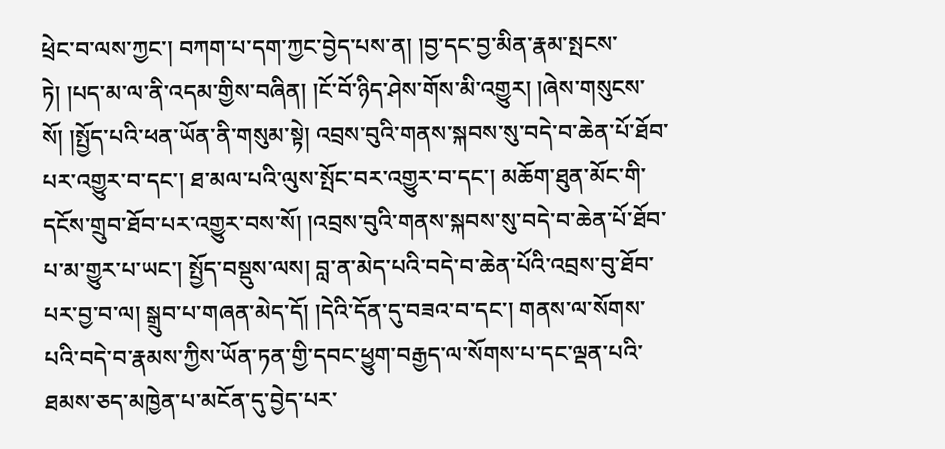ཕྲེང་བ་ལས་ཀྱང་། བཀག་པ་དག་ཀྱང་བྱེད་པས་ན། །བྱ་དང་བྱ་མིན་རྣམ་སྤངས་ཏེ། །པད་མ་ལ་ནི་འདམ་གྱིས་བཞིན། །ངོ་བོ་ཉིད་ཤེས་གོས་མི་འགྱུར། །ཞེས་གསུངས་སོ། །སྤྱོད་པའི་ཕན་ཡོན་ནི་གསུམ་སྟེ། འབྲས་བུའི་གནས་སྐབས་སུ་བདེ་བ་ཆེན་པོ་ཐོབ་པར་འགྱུར་བ་དང་། ཐ་མལ་པའི་ལུས་སྤོང་བར་འགྱུར་བ་དང་། མཆོག་ཐུན་མོང་གི་དངོས་གྲུབ་ཐོབ་པར་འགྱུར་བས་སོ། །འབྲས་བུའི་གནས་སྐབས་སུ་བདེ་བ་ཆེན་པོ་ཐོབ་པ་མ་གྱུར་པ་ཡང་། སྤྱོད་བསྡུས་ལས། བླ་ན་མེད་པའི་བདེ་བ་ཆེན་པོའི་འབྲས་བུ་ཐོབ་པར་བྱ་བ་ལ། སྒྲུབ་པ་གཞན་མེད་དོ། །དེའི་དོན་དུ་བཟའ་བ་དང་། གནས་ལ་སོགས་པའི་བདེ་བ་རྣམས་ཀྱིས་ཡོན་ཏན་གྱི་དབང་ཕྱུག་བརྒྱད་ལ་སོགས་པ་དང་ལྡན་པའི་ཐམས་ཅད་མཁྱེན་པ་མངོན་དུ་བྱེད་པར་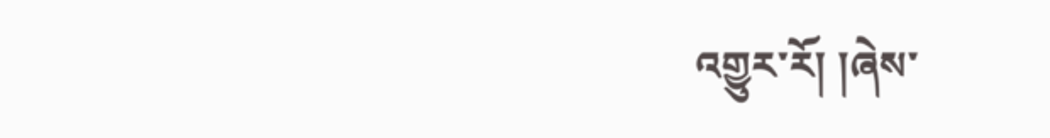འགྱུར་རོ། །ཞེས་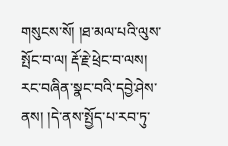གསུངས་སོ། །ཐ་མལ་པའི་ལུས་སྤོང་བ་ལ། རྡོ་རྗེ་ཕྲེང་བ་ལས། རང་བཞིན་སྣང་བའི་དབྱེ་ཤེས་ནས། །དེ་ནས་སྤྱོད་པ་རབ་ཏུ་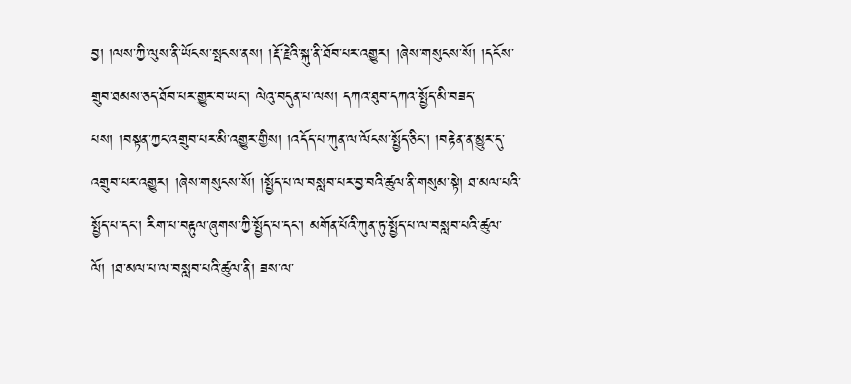བྱ། །ལས་ཀྱི་ལུས་ནི་ཡོངས་སྤངས་ནས། །རྡོ་རྗེའི་སྐུ་ནི་ཐོབ་པར་འགྱུར། །ཞེས་གསུངས་སོ། །དངོས་གྲུབ་ཐམས་ཅད་ཐོབ་པར་གྱུར་བ་ཡང་། ལེའུ་བདུན་པ་ལས། དཀའ་ཐུབ་དཀའ་སྤྱོད་མི་བཟད་པས། །བསྟན་ཀྱང་འགྲུབ་པར་མི་འགྱུར་གྱིས། །འདོད་པ་ཀུན་ལ་ལོངས་སྤྱོད་ཅིང་། །བརྟེན་ན་མྱུར་དུ་འགྲུབ་པར་འགྱུར། །ཞེས་གསུངས་སོ། །སྤྱོད་པ་ལ་བསླབ་པར་བྱ་བའི་ཚུལ་ནི་གསུམ་སྟེ། ཐ་མལ་པའི་སྤྱོད་པ་དང་། རིག་པ་བརྟུལ་ཞུགས་ཀྱི་སྤྱོད་པ་དང་། མགོན་པོའི་ཀུན་ཏུ་སྤྱོད་པ་ལ་བསླབ་པའི་ཚུལ་ལོ། །ཐ་མལ་པ་ལ་བསླབ་པའི་ཚུལ་ནི། ཟས་ལ་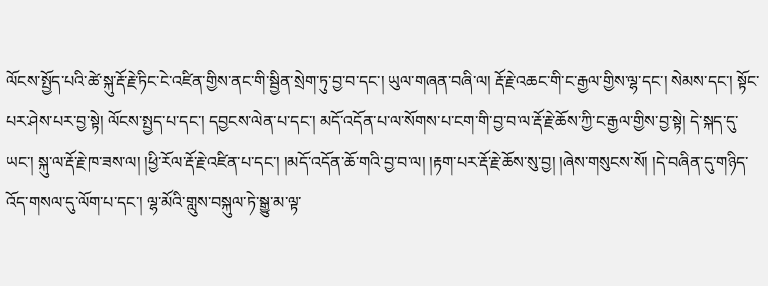ལོངས་སྤྱོད་པའི་ཚེ་སྐུ་རྡོ་རྗེ་ཏིང་ངེ་འཛིན་གྱིས་ནང་གི་སྦྱིན་སྲེག་ཏུ་བྱ་བ་དང་། ཡུལ་གཞན་བཞི་ལ། རྡོ་རྗེ་འཆང་གི་ང་རྒྱལ་གྱིས་ལྷ་དང་། སེམས་དང་། སྟོང་པར་ཤེས་པར་བྱ་སྟེ། ལོངས་སྤྱད་པ་དང་། དབྱངས་ལེན་པ་དང་། མདོ་འདོན་པ་ལ་སོགས་པ་ངག་གི་བྱ་བ་ལ་རྡོ་རྗེ་ཆོས་ཀྱི་ང་རྒྱལ་གྱིས་བྱ་སྟེ། དེ་སྐད་དུ་ཡང་། སྐུ་ལ་རྡོ་རྗེ་ཁ་ཟས་ལ། །ཕྱི་རོལ་རྡོ་རྗེ་འཛིན་པ་དང་། །མདོ་འདོན་ཆོ་གའི་བྱ་བ་ལ། །རྟག་པར་རྡོ་རྗེ་ཆོས་སུ་བྱ། །ཞེས་གསུངས་སོ། །དེ་བཞིན་དུ་གཉིད་འོད་གསལ་དུ་ལོག་པ་དང་། ལྷ་མོའི་གླུས་བསྐུལ་ཏེ་སྒྱུ་མ་ལྟ་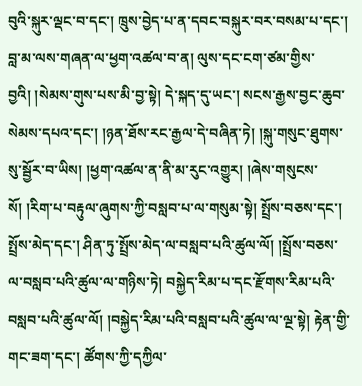བུའི་སྐུར་ལྡང་བ་དང་། ཁྲུས་བྱེད་པ་ན་དབང་བསྐུར་བར་བསམ་པ་དང་། བླ་མ་ལས་གཞན་ལ་ཕྱག་འཚལ་བ་ན། ལུས་དང་ངག་ཙམ་གྱིས་བྱའི། །སེམས་གུས་པས་མི་བྱ་སྟེ། དེ་སྐད་དུ་ཡང་། སངས་རྒྱས་བྱང་ཆུབ་སེམས་དཔའ་དང་། །ཉན་ཐོས་རང་རྒྱལ་དེ་བཞིན་ཏེ། །སྐུ་གསུང་ཐུགས་སུ་སྦྱོར་བ་ཡིས། །ཕྱག་འཚལ་ན་ནི་མ་རུང་འགྱུར། །ཞེས་གསུངས་སོ། །རིག་པ་བརྟུལ་ཞུགས་ཀྱི་བསླབ་པ་ལ་གསུམ་སྟེ། སྤྲོས་བཅས་དང་། སྤྲོས་མེད་དང་། ཤིན་ཏུ་སྤྲོས་མེད་ལ་བསླབ་པའི་ཚུལ་ལོ། །སྤྲོས་བཅས་ལ་བསླབ་པའི་ཚུལ་ལ་གཉིས་ཏེ། བསྐྱེད་རིམ་པ་དང་རྫོགས་རིམ་པའི་བསླབ་པའི་ཚུལ་ལོ། །བསྐྱེད་རིམ་པའི་བསླབ་པའི་ཚུལ་ལ་ལྔ་སྟེ། རྟེན་གྱི་གང་ཟག་དང་། ཚོགས་ཀྱི་དཀྱིལ་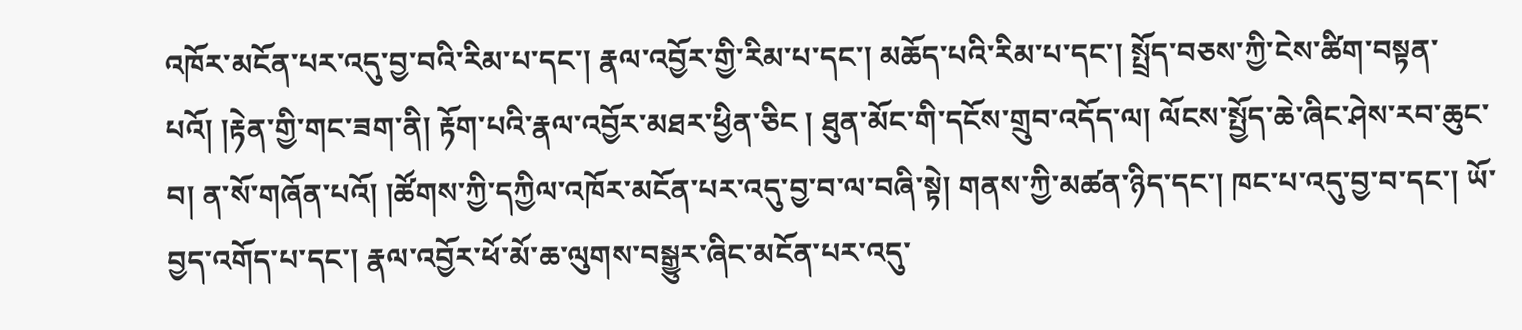འཁོར་མངོན་པར་འདུ་བྱ་བའི་རིམ་པ་དང་། རྣལ་འབྱོར་གྱི་རིམ་པ་དང་། མཆོད་པའི་རིམ་པ་དང་། སྤྲོད་བཅས་ཀྱི་ངེས་ཚིག་བསྟན་པའོ། །རྟེན་གྱི་གང་ཟག་ནི། རྟོག་པའི་རྣལ་འབྱོར་མཐར་ཕྱིན་ཅིང ། ཐུན་མོང་གི་དངོས་གྲུབ་འདོད་ལ། ལོངས་སྤྱོད་ཆེ་ཞིང་ཤེས་རབ་ཆུང་བ། ན་སོ་གཞོན་པའོ། །ཚོགས་ཀྱི་དཀྱིལ་འཁོར་མངོན་པར་འདུ་བྱ་བ་ལ་བཞི་སྟེ། གནས་ཀྱི་མཚན་ཉིད་དང་། ཁང་པ་འདུ་བྱ་བ་དང་། ཡོ་བྱད་འགོད་པ་དང་། རྣལ་འབྱོར་ཕོ་མོ་ཆ་ལུགས་བསྒྱུར་ཞིང་མངོན་པར་འདུ་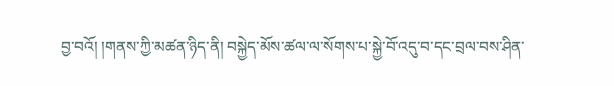བྱ་བའོ། །གནས་ཀྱི་མཚན་ཉིད་ནི། བསྐྱེད་མོས་ཚལ་ལ་སོགས་པ་སྐྱེ་བོ་འདུ་བ་དང་བྲལ་བས་ཤིན་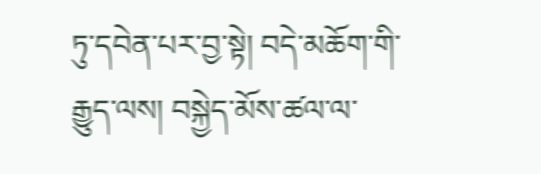ཏུ་དབེན་པར་བྱ་སྟེ། བདེ་མཆོག་གི་རྒྱུད་ལས། བསྐྱེད་མོས་ཚལ་ལ་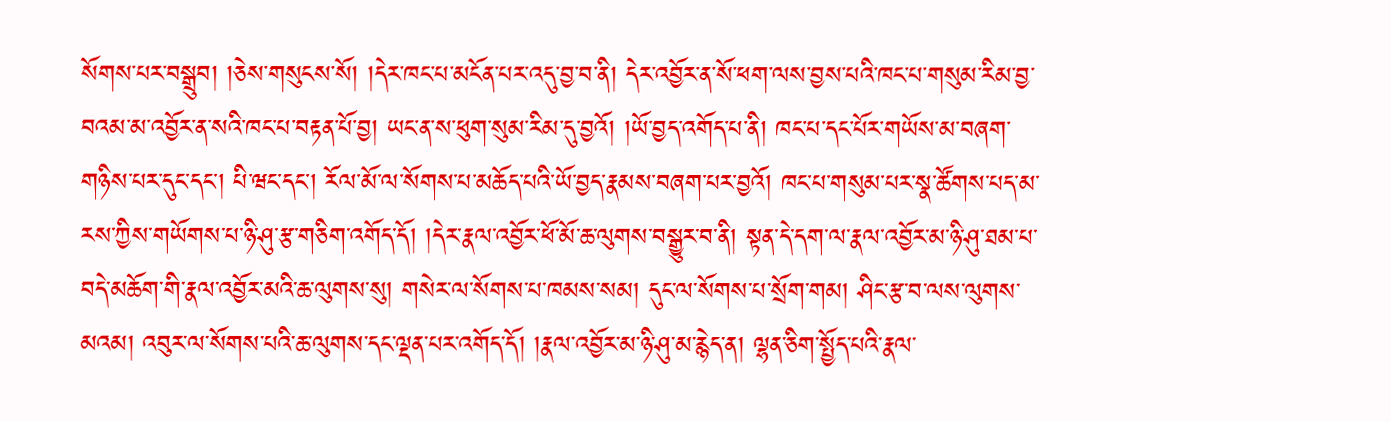སོགས་པར་བསྒྲུབ། །ཅེས་གསུངས་སོ། །དེར་ཁང་པ་མངོན་པར་འདུ་བྱ་བ་ནི། དེར་འབྱོར་ན་སོ་ཕག་ལས་བྱས་པའི་ཁང་པ་གསུམ་རིམ་བྱ་བའམ་མ་འབྱོར་ན་སའི་ཁང་པ་བརྟན་པོ་བྱ། ཡང་ན་ས་ཕུག་སུམ་རིམ་དུ་བྱའོ། །ཡོ་བྱད་འགོད་པ་ནི། ཁང་པ་དང་པོར་གཡོས་མ་བཞག་ གཉིས་པར་དུང་དང་། པི་ཝང་དང་། རོལ་མོ་ལ་སོགས་པ་མཆོད་པའི་ཡོ་བྱད་རྣམས་བཞག་པར་བྱའོ། ཁང་པ་གསུམ་པར་སྣ་ཚོགས་པད་མ་རས་ཀྱིས་གཡོགས་པ་ཉི་ཤུ་རྩ་གཅིག་འགོད་དོ། །དེར་རྣལ་འབྱོར་ཕོ་མོ་ཆ་ལུགས་བསྒྱུར་བ་ནི། སྟན་དེ་དག་ལ་རྣལ་འབྱོར་མ་ཉི་ཤུ་ཐམ་པ་བདེ་མཆོག་གི་རྣལ་འབྱོར་མའི་ཆ་ལུགས་སུ། གསེར་ལ་སོགས་པ་ཁམས་སམ། དུང་ལ་སོགས་པ་སྲོག་གམ། ཤིང་རྩ་བ་ལས་ལུགས་མའམ། འབུར་ལ་སོགས་པའི་ཆ་ལུགས་དང་ལྡན་པར་འགོད་དོ། །རྣལ་འབྱོར་མ་ཉི་ཤུ་མ་རྙེད་ན། ལྷན་ཅིག་སྤྱོད་པའི་རྣལ་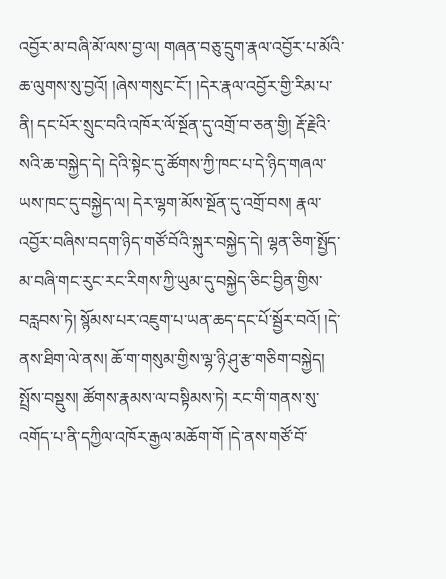འབྱོར་མ་བཞི་མོ་ལས་བྱ་ལ། གཞན་བཅུ་དྲུག་རྣལ་འབྱོར་པ་མོའི་ཆ་ལུགས་སུ་བྱའོ། །ཞེས་གསུང་ངོ་། །དེར་རྣལ་འབྱོར་གྱི་རིམ་པ་ནི། དང་པོར་སྲུང་བའི་འཁོར་ལོ་སྔོན་དུ་འགྲོ་བ་ཅན་གྱི། རྡོ་རྗེའི་སའི་ཆ་བསྐྱེད་དེ། དེའི་སྟེང་དུ་ཚོགས་ཀྱི་ཁང་པ་དེ་ཉིད་གཞལ་ཡས་ཁང་དུ་བསྐྱེད་ལ། དེར་ལྷག་མོས་སྔོན་དུ་འགྲོ་བས། རྣལ་འབྱོར་བཞིས་བདག་ཉིད་གཙོ་བོའི་སྐུར་བསྐྱེད་དེ། ལྷན་ཅིག་སྤྱོད་མ་བཞི་གང་རུང་རང་རིགས་ཀྱི་ཡུམ་དུ་བསྐྱེད་ཅིང་བྱིན་གྱིས་བརླབས་ཏེ། སྙོམས་པར་འཇུག་པ་ཡན་ཆད་དང་པོ་སྦྱོར་བའོ། །དེ་ནས་ཐིག་ལེ་ནས། ཆོ་ག་གསུམ་གྱིས་ལྷ་ཉི་ཤུ་རྩ་གཅིག་བསྐྱེད། སྤྲོས་བསྡུས། ཚོགས་རྣམས་ལ་བསྟིམས་ཏེ། རང་གི་གནས་སུ་འགོད་པ་ནི་དཀྱིལ་འཁོར་རྒྱལ་མཆོག་གོ །དེ་ནས་གཙོ་བོ་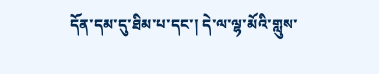དོན་དམ་དུ་ཐིམ་པ་དང་། དེ་ལ་ལྷ་མོའི་གླུས་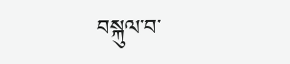བསྐུལ་བ་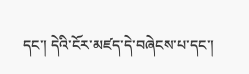དང་། དེའི་ངོར་མཛད་དེ་བཞེངས་པ་དང་།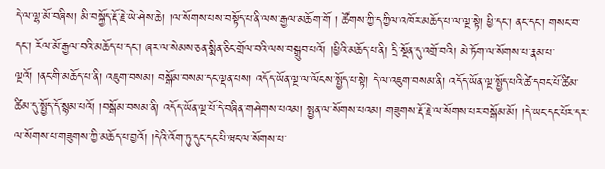དེ་ལ་ལྷ་མོ་བཞིས། མི་བསྐྱོད་རྡོ་རྗེ་ཡེ་ཤེས་ཆེ། །ལ་སོགས་པས་བསྟོད་པ་ནི་ལས་རྒྱལ་མཆོག་གོ ། ཚོགས་ཀྱི་དཀྱིལ་འཁོར་མཆོད་པ་ལ་ལྔ་སྟེ། ཕྱི་དང་། ནང་དང་། གསང་བ་དང་། རོལ་མོ་རྒྱལ་བའི་མཆོད་པ་དང་། ཞར་ལ་སེམས་ཅན་སྨིན་ཅིང་གྲོལ་བའི་ལས་བསྒྲུབ་པའོ། །ཕྱིའི་མཆོད་པ་ནི། དྲི་སྔོན་དུ་འགྲོ་བའི། མེ་ཏོག་ལ་སོགས་པ་རྣམ་པ་ལྔའོ། །ནང་གི་མཆོད་པ་ནི། འཇུག་བསམ། བསྒོམ་བསམ་དང་ལྡན་པས། འདོད་ཡོན་ལྔ་ལ་ལོངས་སྤྱོད་པ་སྟེ། དེ་ལ་འཇུག་བསམ་ནི། འདོད་ཡོན་ལྔ་སྤྱོད་པའི་ཚེ་དབང་པོ་ཚིམ་ཚིམ་དུ་སྤྱོད་དོ་སྙམ་པའོ། །བསྒོམ་བསམ་ནི། འདོད་ཡོན་ལྔ་པོ་དེ་བཞིན་གཤེགས་པའམ། སྤྱན་ལ་སོགས་པའམ། གཟུགས་རྡོ་རྗེ་ལ་སོགས་པར་བསྒོམ་མོ། །དེ་ཡང་དང་པོར་དར་ལ་སོགས་པ་གཟུགས་ཀྱི་མཆོད་པ་བྱའོ། །དེའི་འོག་ཏུ་དུང་དང་པི་ཝང་ལ་སོགས་པ་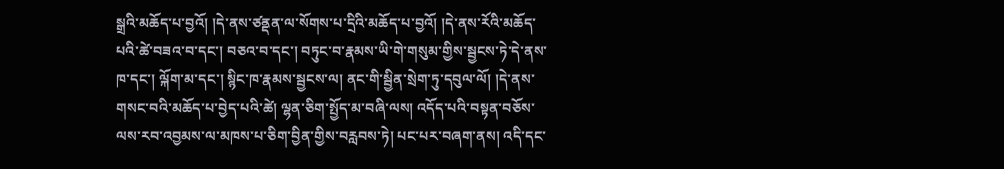སྒྲའི་མཆོད་པ་བྱའོ། །དེ་ནས་ཙནྡན་ལ་སོགས་པ་དྲིའི་མཆོད་པ་བྱའོ། །དེ་ནས་རོའི་མཆོད་པའི་ཚེ་བཟའ་བ་དང་། བཅའ་བ་དང་། བཏུང་བ་རྣམས་ཡི་གེ་གསུམ་གྱིས་སྦྱངས་ཏེ་དེ་ནས་ཁ་དང་། ལྐོག་མ་དང་། སྙིང་ཁ་རྣམས་སྦྱངས་ལ། ནང་གི་སྦྱིན་སྲེག་ཏུ་དབུལ་ལོ། །དེ་ནས་གསང་བའི་མཆོད་པ་བྱེད་པའི་ཚེ། ལྷན་ཅིག་སྤྱོད་མ་བཞི་ལས། འདོད་པའི་བསྟན་བཅོས་ལས་རབ་འབྱམས་ལ་མཁས་པ་ཅིག་བྱིན་གྱིས་བརླབས་ཏེ། པང་པར་བཞག་ནས། འདི་དང་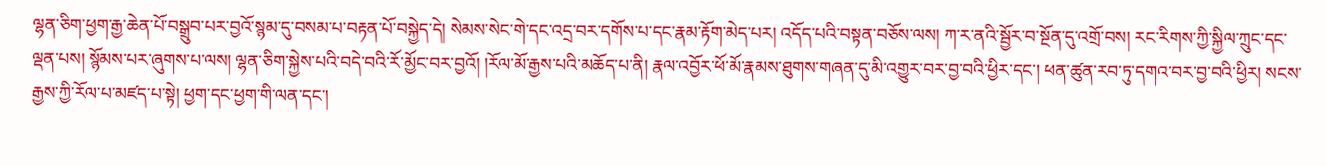ལྷན་ཅིག་ཕྱག་རྒྱ་ཆེན་པོ་བསྒྲུབ་པར་བྱའོ་སྙམ་དུ་བསམ་པ་བརྟན་པོ་བསྐྱེད་དེ། སེམས་སེང་གེ་དང་འདྲ་བར་དགོས་པ་དང་རྣམ་རྟོག་མེད་པར། འདོད་པའི་བསྟན་བཅོས་ལས། ཀ་ར་ནའི་སྦྱོར་བ་སྔོན་དུ་འགྲོ་བས། རང་རིགས་ཀྱི་སྐྱིལ་ཀྲུང་དང་ལྡན་པས། སྙོམས་པར་ཞུགས་པ་ལས། ལྷན་ཅིག་སྐྱེས་པའི་བདེ་བའི་རོ་མྱོང་བར་བྱའོ། །རོལ་མོ་རྒྱས་པའི་མཆོད་པ་ནི། རྣལ་འབྱོར་ཕོ་མོ་རྣམས་ཐུགས་གཞན་དུ་མི་འགྱུར་བར་བྱ་བའི་ཕྱིར་དང་། ཕན་ཚུན་རབ་ཏུ་དགའ་བར་བྱ་བའི་ཕྱིར། སངས་རྒྱས་ཀྱི་རོལ་པ་མཛད་པ་སྟེ། ཕྱག་དང་ཕྱག་གི་ལན་དང་།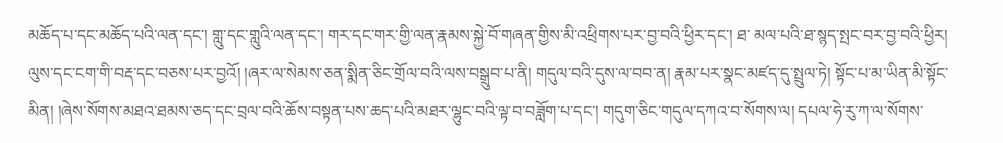མཆོད་པ་དང་མཆོད་པའི་ལན་དང་། གླུ་དང་གླུའི་ལན་དང་། གར་དང་གར་གྱི་ལན་རྣམས་སྐྱེ་བོ་གཞན་གྱིས་མི་འཕྲིགས་པར་བྱ་བའི་ཕྱིར་དང་། ཐ་ མལ་པའི་ཐ་སྙད་སྤང་བར་བྱ་བའི་ཕྱིར། ལུས་དང་ངག་གི་བརྡ་དང་བཅས་པར་བྱའོ། །ཞར་ལ་སེམས་ཅན་སྨིན་ཅིང་གྲོལ་བའི་ལས་བསྒྲུབ་པ་ནི། གདུལ་བའི་དུས་ལ་བབ་ན། རྣམ་པར་སྣང་མཛད་དུ་སྤྲུལ་ཏེ། སྟོང་པ་མ་ཡིན་མི་སྟོང་མིན། །ཞེས་སོགས་མཐའ་ཐམས་ཅད་དང་བྲལ་བའི་ཆོས་བསྟན་པས་ཆད་པའི་མཐར་ལྷུང་བའི་ལྟ་བ་བཟློག་པ་དང་། གདུག་ཅིང་གདུལ་དཀའ་བ་སོགས་ལ། དཔལ་ཧེ་རུ་ཀ་ལ་སོགས་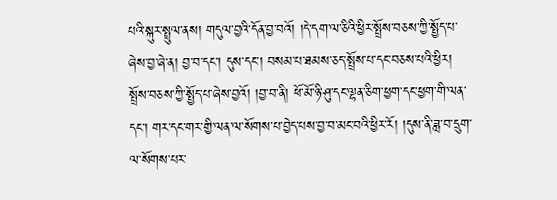པའི་སྐུར་སྤྲུལ་ནས། གདུལ་བྱའི་དོན་བྱ་བའོ། །དེ་དག་ལ་ཅིའི་ཕྱིར་སྤྲོས་བཅས་ཀྱི་སྤྱོད་པ་ཞེས་བྱ་ཞེ་ན། བྱ་བ་དང་། དུས་དང་། བསམ་པ་ཐམས་ཅད་སྤྲོས་པ་དང་བཅས་པའི་ཕྱིར། སྤྲོས་བཅས་ཀྱི་སྤྱོད་པ་ཞེས་བྱའོ། །བྱ་བ་ནི། ཕོ་མོ་ཉི་ཤུ་དང་ལྷན་ཅིག་ཕྱག་དང་ཕྱག་གི་ལན་དང་། གར་དང་གར་གྱི་ལན་ལ་སོགས་པ་བྱེད་པས་བྱ་བ་མང་བའི་ཕྱིར་རོ། །དུས་ནི་ཟླ་བ་དྲུག་ལ་སོགས་པར་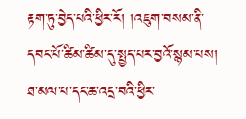རྟག་ཏུ་བྱེད་པའི་ཕྱིར་རོ། །འཇུག་བསམ་ནི་དབང་པོ་ཚིམ་ཚིམ་དུ་སྤྱད་པར་བྱའོ་སྙམ་པས། ཐ་མལ་པ་དང་ཆ་འདྲ་བའི་ཕྱིར་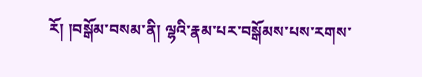རོ། །བསྒོམ་བསམ་ནི། ལྷའི་རྣམ་པར་བསྒོམས་པས་རགས་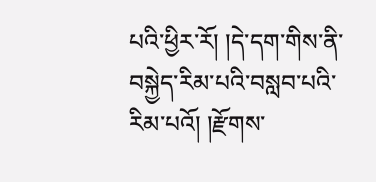པའི་ཕྱིར་རོ། །དེ་དག་གིས་ནི་བསྐྱེད་རིམ་པའི་བསླབ་པའི་རིམ་པའོ། །རྫོགས་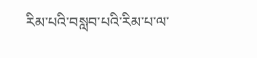རིམ་པའི་བསླབ་པའི་རིམ་པ་ལ་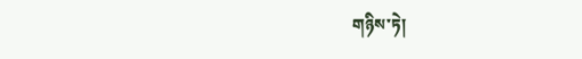གཉིས་ཏེ།